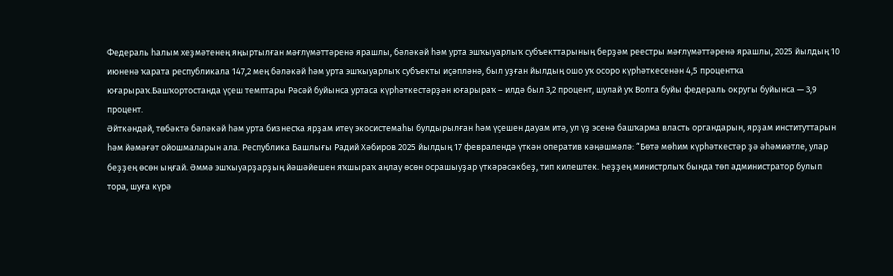Федераль һалым хеҙмәтенең яңыртылған мәғлүмәттәренә ярашлы, бәләкәй һәм урта эшҡыуарлыҡ субъекттарының берҙәм реестры мәғлүмәттәренә ярашлы, 2025 йылдың 10 июненә ҡарата республикала 147,2 мең бәләкәй һәм урта эшҡыуарлыҡ субъекты иҫәпләнә, был уҙған йылдың ошо уҡ осоро күрһәткесенән 4,5 процентҡа юғарыраҡ.Башҡортостанда үҫеш темптары Рәсәй буйынса уртаса күрһәткестәрҙән юғарыраҡ – илдә был 3,2 процент, шулай уҡ Волга буйы федераль округы буйынса — 3,9 процент.
Әйткәндәй, төбәктә бәләкәй һәм урта бизнесҡа ярҙам итеү экосистемаһы булдырылған һәм үҫешен дауам итә, ул үҙ эсенә башҡарма власть органдарын, ярҙам институттарын һәм йәмәғәт ойошмаларын ала. Республика Башлығы Радий Хәбиров 2025 йылдың 17 февралендә үткән оператив кәңәшмәлә: “Бөтә мөһим күрһәткестәр ҙә әһәмиәтле, улар беҙҙең өсөн ыңғай. Әммә эшҡыуарҙарҙың йәшәйешен яҡшыраҡ аңлау өсөн осрашыуҙар үткәрәсәкбеҙ, тип килештек. Һеҙҙең министрлыҡ бында төп администратор булып тора, шуға күрә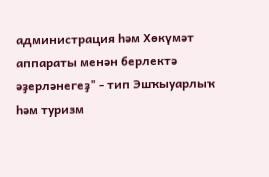администрация һәм Хөкүмәт аппараты менән берлектә әҙерләнегеҙ" - тип Эшҡыуарлыҡ һәм туризм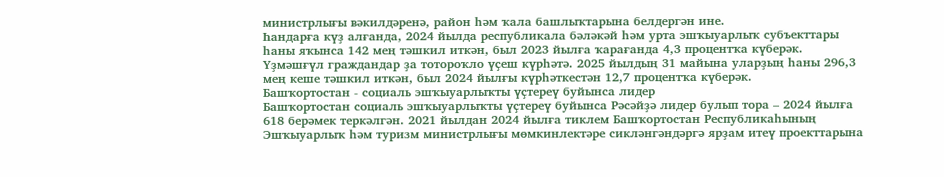министрлығы вәкилдәренә, район һәм ҡала башлыҡтарына белдергән ине.
Һандарға күҙ алғанда, 2024 йылда республикала бәләкәй һәм урта эшҡыуарлыҡ субъекттары һаны яҡынса 142 мең тәшкил иткән, был 2023 йылға ҡарағанда 4,3 процентҡа күберәк.
Үҙмәшғүл граждандар ҙа тотороҡло үҫеш күрһәтә. 2025 йылдың 31 майына уларҙың һаны 296,3 мең кеше тәшкил иткән, был 2024 йылғы күрһәткестән 12,7 процентҡа күберәк.
Башҡортостан - социаль эшҡыуарлыҡты үҫтереү буйынса лидер
Башҡортостан социаль эшҡыуарлыҡты үҫтереү буйынса Рәсәйҙә лидер булып тора – 2024 йылға 618 берәмек теркәлгән. 2021 йылдан 2024 йылға тиклем Башҡортостан Республикаһының Эшҡыуарлыҡ һәм туризм министрлығы мөмкинлектәре сикләнгәндәргә ярҙам итеү проекттарына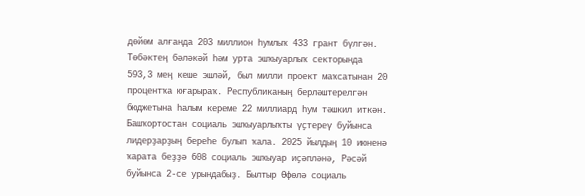дөйөм алғанда 203 миллион һумлыҡ 433 грант бүлгән. Төбәктең бәләкәй һәм урта эшҡыуарлыҡ секторында 593,3 мең кеше эшләй, был милли проект маҡсатынан 20 процентҡа юғарыраҡ. Республиканың берләштерелгән бюджетына һалым кереме 22 миллиард һум тәшкил иткән.
Башҡортостан социаль эшҡыуарлыҡты үҫтереү буйынса лидерҙарҙың береһе булып ҡала. 2025 йылдың 10 июненә ҡарата беҙҙә 608 социаль эшҡыуар иҫәпләнә, Рәсәй буйынса 2-се урындабыҙ. Былтыр Өфөлә социаль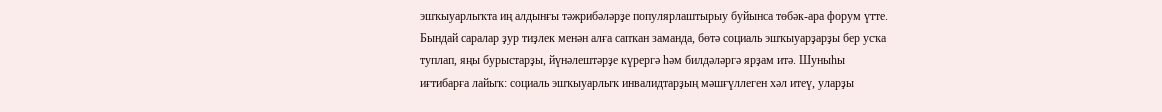эшҡыуарлыҡта иң алдынғы тәжрибәләрҙе популярлаштырыу буйынса төбәк-ара форум үтте. Бындай саралар ҙур тиҙлек менән алға сапҡан заманда, бөтә социаль эшҡыуарҙарҙы бер усҡа туплап, яңы бурыстарҙы, йүнәлештәрҙе күрергә һәм билдәләргә ярҙам итә. Шуныһы иғтибарға лайыҡ: социаль эшҡыуарлыҡ инвалидтарҙың мәшғүллеген хәл итеү, уларҙы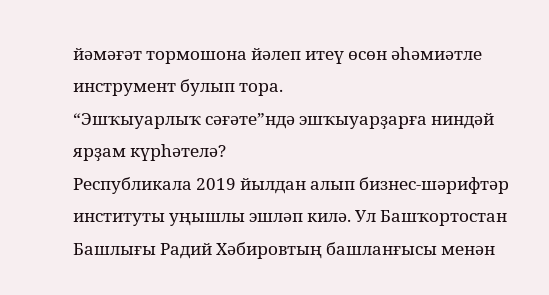йәмәғәт тормошона йәлеп итеү өсөн әһәмиәтле инструмент булып тора.
“Эшҡыуарлыҡ сәғәте”ндә эшҡыуарҙарға ниндәй ярҙам күрһәтелә?
Республикала 2019 йылдан алып бизнес-шәрифтәр институты уңышлы эшләп килә. Ул Башҡортостан Башлығы Радий Хәбировтың башланғысы менән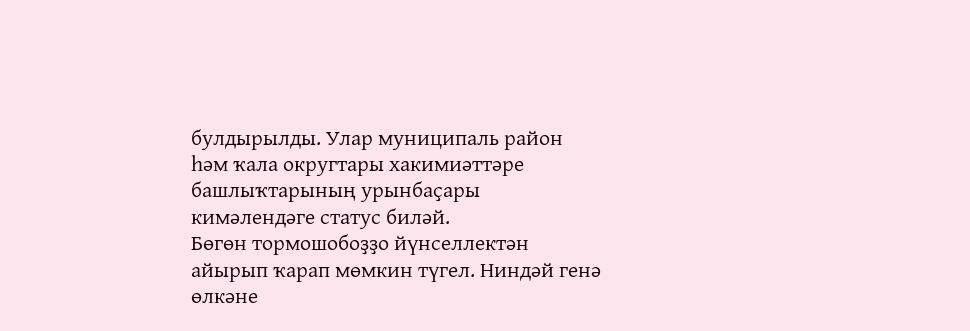булдырылды. Улар муниципаль район һәм ҡала округтары хакимиәттәре башлыҡтарының урынбаҫары кимәлендәге статус биләй.
Бөгөн тормошобоҙҙо йүнселлектән айырып ҡарап мөмкин түгел. Ниндәй генә өлкәне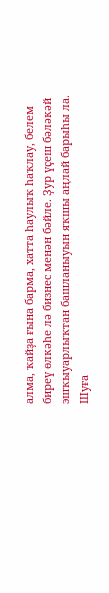алма, ҡайҙа ғына барма, хатта һаулыҡ һаҡлау, белем биреү өлкәһе лә бизнес менән бәйле. Ҙур үҫеш бәләкәй эшҡыуарлыҡтан башланыуын яҡшы аңлай барыһы ла. Шуға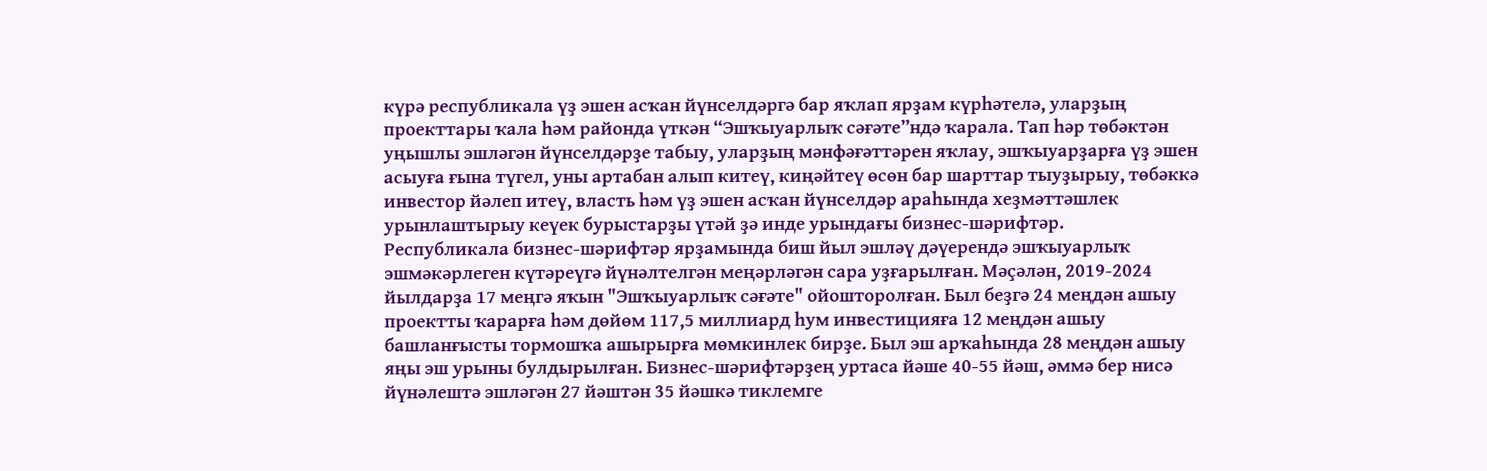күрә республикала үҙ эшен асҡан йүнселдәргә бар яҡлап ярҙам күрһәтелә, уларҙың проекттары ҡала һәм районда үткән “Эшҡыуарлыҡ сәғәте”ндә ҡарала. Тап һәр төбәктән уңышлы эшләгән йүнселдәрҙе табыу, уларҙың мәнфәғәттәрен яҡлау, эшҡыуарҙарға үҙ эшен асыуға ғына түгел, уны артабан алып китеү, киңәйтеү өсөн бар шарттар тыуҙырыу, төбәккә инвестор йәлеп итеү, власть һәм үҙ эшен асҡан йүнселдәр араһында хеҙмәттәшлек урынлаштырыу кеүек бурыстарҙы үтәй ҙә инде урындағы бизнес-шәрифтәр.
Республикала бизнес-шәрифтәр ярҙамында биш йыл эшләү дәүерендә эшҡыуарлыҡ эшмәкәрлеген күтәреүгә йүнәлтелгән меңәрләгән сара уҙғарылған. Мәҫәлән, 2019-2024 йылдарҙа 17 меңгә яҡын "Эшҡыуарлыҡ сәғәте" ойошторолған. Был беҙгә 24 меңдән ашыу проектты ҡарарға һәм дөйөм 117,5 миллиард һум инвестицияға 12 меңдән ашыу башланғысты тормошҡа ашырырға мөмкинлек бирҙе. Был эш арҡаһында 28 меңдән ашыу яңы эш урыны булдырылған. Бизнес-шәрифтәрҙең уртаса йәше 40-55 йәш, әммә бер нисә йүнәлештә эшләгән 27 йәштән 35 йәшкә тиклемге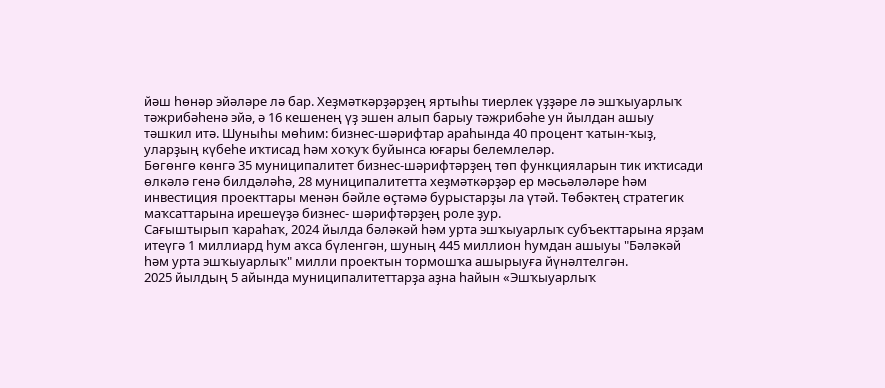йәш һөнәр эйәләре лә бар. Хеҙмәткәрҙәрҙең яртыһы тиерлек үҙҙәре лә эшҡыуарлыҡ тәжрибәһенә эйә, ә 16 кешенең үҙ эшен алып барыу тәжрибәһе ун йылдан ашыу тәшкил итә. Шуныһы мөһим: бизнес-шәрифтар араһында 40 процент ҡатын-ҡыҙ, уларҙың күбеһе иҡтисад һәм хоҡуҡ буйынса юғары белемлеләр.
Бөгөнгө көнгә 35 муниципалитет бизнес-шәрифтәрҙең төп функцияларын тик иҡтисади өлкәлә генә билдәләһә, 28 муниципалитетта хеҙмәткәрҙәр ер мәсьәләләре һәм инвестиция проекттары менән бәйле өҫтәмә бурыстарҙы ла үтәй. Төбәктең стратегик маҡсаттарына ирешеүҙә бизнес- шәрифтәрҙең роле ҙур.
Сағыштырып ҡараһаҡ, 2024 йылда бәләкәй һәм урта эшҡыуарлыҡ субъекттарына ярҙам итеүгә 1 миллиард һум аҡса бүленгән, шуның 445 миллион һумдан ашыуы "Бәләкәй һәм урта эшҡыуарлыҡ" милли проектын тормошҡа ашырыуға йүнәлтелгән.
2025 йылдың 5 айында муниципалитеттарҙа аҙна һайын «Эшҡыуарлыҡ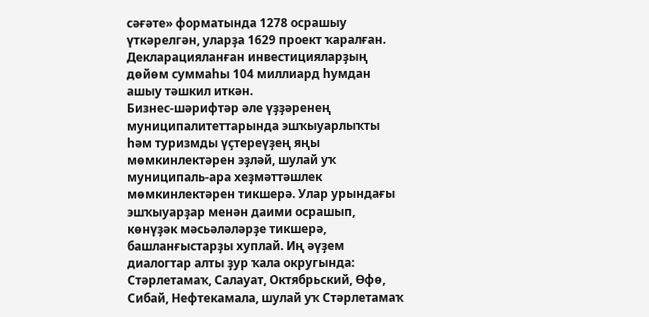сәғәте» форматында 1278 осрашыу үткәрелгән, уларҙа 1629 проект ҡаралған. Декларацияланған инвестицияларҙың дөйөм суммаһы 104 миллиард һумдан ашыу тәшкил иткән.
Бизнес-шәрифтәр әле үҙҙәренең муниципалитеттарында эшҡыуарлыҡты һәм туризмды үҫтереүҙең яңы мөмкинлектәрен эҙләй, шулай уҡ муниципаль-ара хеҙмәттәшлек мөмкинлектәрен тикшерә. Улар урындағы эшҡыуарҙар менән даими осрашып, көнүҙәк мәсьәләләрҙе тикшерә, башланғыстарҙы хуплай. Иң әүҙем диалогтар алты ҙур ҡала округында: Стәрлетамаҡ, Салауат, Октябрьский, Өфө, Сибай, Нефтекамала, шулай уҡ Стәрлетамаҡ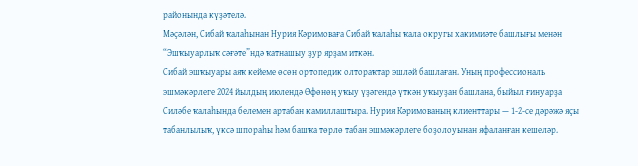районында күҙәтелә.
Мәҫәлән, Сибай ҡалаһынан Нурия Кәримоваға Сибай ҡалаһы ҡала округы хакимиәте башлығы менән “Эшҡыуарлыҡ сәғәте”ндә ҡатнашыу ҙур ярҙам иткән.
Сибай эшҡыуары аяҡ кейеме өсөн ортопедик олтораҡтар эшләй башлаған. Уның профессиональ эшмәкәрлеге 2024 йылдың июлендә Өфөнөң уҡыу үҙәгендә үткән уҡыуҙан башлана, быйыл ғинуарҙа Силәбе ҡалаһында белемен артабан камиллаштыра. Нурия Кәримованың клиенттары — 1-2-се дәрәжә яҫы табанлылыҡ, үксә шпораһы һәм башҡа төрлө табан эшмәкәрлеге боҙолоуынан яфаланған кешеләр.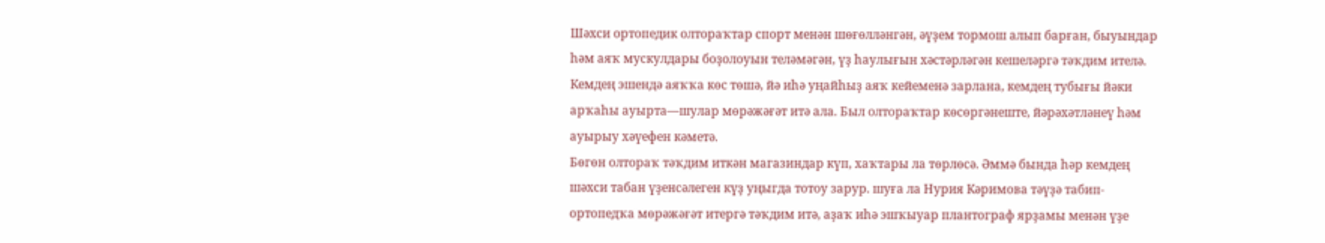Шәхси ортопедик олтораҡтар спорт менән шөғөлләнгән, әүҙем тормош алып барған, быуындар һәм аяҡ мускулдары боҙолоуын теләмәгән, үҙ һаулығын хәстәрләгән кешеләргә тәҡдим ителә. Кемдең эшендә аяҡҡа көс төшә, йә иһә уңайһыҙ аяҡ кейеменә зарлана, кемдең тубығы йәки арҡаһы ауырта—шулар мөрәжәғәт итә ала. Был олтораҡтар көсөргәнеште, йәрәхәтләнеү һәм ауырыу хәүефен кәметә.
Бөгөн олтораҡ тәҡдим иткән магазиндар күп, хаҡтары ла төрлөсә. Әммә бында һәр кемдең шәхси табан үҙенсәлеген күҙ уңыгда тотоу зарур. шуға ла Нурия Кәримова тәүҙә табип-ортопедҡа мөрәжәғәт итергә тәҡдим итә, аҙаҡ иһә эшҡыуар плантограф ярҙамы менән үҙе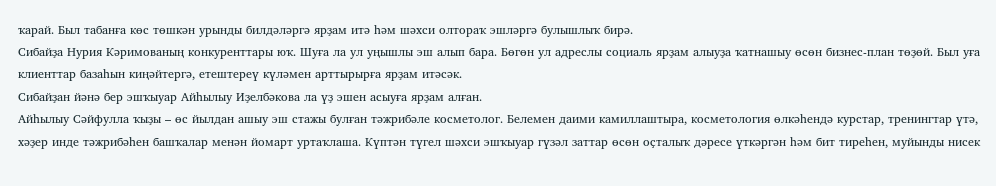ҡарай. Был табанға көс төшкән урынды билдәләргә ярҙам итә һәм шәхси олтораҡ эшләргә булышлыҡ бирә.
Сибайҙа Нурия Кәримованың конкуренттары юҡ. Шуға ла ул уңышлы эш алып бара. Бөгөн ул адреслы социаль ярҙам алыуҙа ҡатнашыу өсөн бизнес-план төҙөй. Был уға клиенттар базаһын киңәйтергә, етештереү күләмен арттырырға ярҙам итәсәк.
Сибайҙан йәнә бер эшҡыуар Айһылыу Иҙелбәкова ла үҙ эшен асыуға ярҙам алған.
Айһылыу Сәйфулла ҡыҙы – өс йылдан ашыу эш стажы булған тәжрибәле косметолог. Белемен даими камиллаштыра, косметология өлкәһендә курстар, тренингтар үтә, хәҙер инде тәжрибәһен башҡалар менән йомарт уртаҡлаша. Күптән түгел шәхси эшҡыуар гүзәл заттар өсөн оҫталыҡ дәресе үткәргән һәм бит тиреһен, муйынды нисек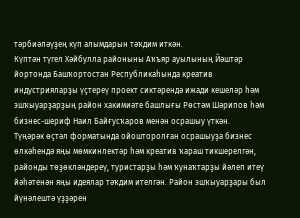тәрбиәләүҙең күп алымдарын тәҡдим иткән.
Күптән түгел Хәйбулла районыны Аҡъяр ауылының Йәштәр йортонда Башҡортостан Республикаһында креатив индустрияларҙы үҫтереү проект сиктәрендә ижади кешеләр һәм эшҡыуарҙарҙың район хакимиәте башлығы Рөстәм Шәрипов һәм бизнес-шериф Наил Байғусҡаров менән осрашыу үткән.
Түңәрәк өҫтәл форматында ойошторолған осрашыуҙа бизнес өлкәһендә яңы мөмкинлектәр һәм креатив ҡараш тикшерелгән, районды төҙөкләндереү, туристарҙы һәм ҡунаҡтарҙы йәлеп итеү йәһәтенән яңы идеялар тәҡдим ителгән. Район эшҡыуарҙары был йүнәлештә үҙҙәрен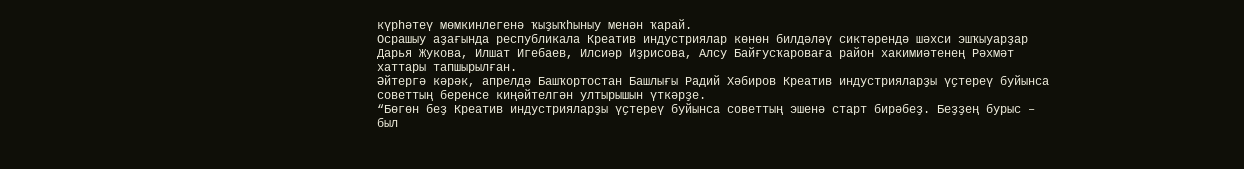күрһәтеү мөмкинлегенә ҡыҙыҡһыныу менән ҡарай.
Осрашыу аҙағында республикала Креатив индустриялар көнөн билдәләү сиктәрендә шәхси эшҡыуарҙар Дарья Жукова, Илшат Игебаев, Илсиәр Иҙрисова, Алсу Байғусҡароваға район хакимиәтенең Рәхмәт хаттары тапшырылған.
Әйтергә кәрәк, апрелдә Башҡортостан Башлығы Радий Хәбиров Креатив индустрияларҙы үҫтереү буйынса советтың беренсе киңәйтелгән ултырышын үткәрҙе.
“Бөгөн беҙ Креатив индустрияларҙы үҫтереү буйынса советтың эшенә старт бирәбеҙ. Беҙҙең бурыс – был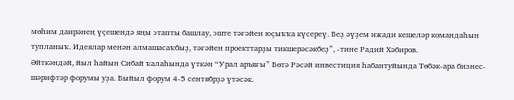мөһим даирәнең үҫешендә яңы этапты башлау, эште тәғәйен юҫыҡҡа күсереү. Беҙ әүҙем ижади кешеләр командаһын тупланыҡ. Идеялар менән алмашасаҡбыҙ, тәғәйен проекттарҙы тикшерәсәкбеҙ”, -тине Радий Хәбиров.
Әйткәндәй, йыл һайын Сибай ҡалаһында үткән “Урал аръяғы” Бөтә Рәсәй инвестиция һабантуйында Төбәк-ара бизнес-шәрифтәр форумы уҙа. Быйыл форум 4-5 сентябрҙә үтәсәк.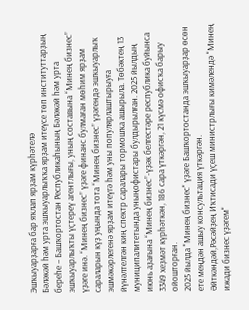Эшҡыуарҙарға бар яҡлап ярҙам күрһәтелә
Бәләкәй һәм урта эшҡыуарлыҡҡа ярҙам итеүсе төп институттарҙың береһе – Башҡортостан Республикаһының Бәләкәй һәм урта эшҡыуарлыҡты үҫтереү агентлығы, уның составына “Минең бизнес” үҙәге инә. “Минең бизнес” үҙәге финанс булмаған мөһим ярҙам сараларын күҙ уңында тота “Минең бизнес” үҙәгендә эшҡыуарлыҡ эшмәкәрлегенә ярҙам итеүгә һәм уны популярлаштырыуға йүнәлтелгән киң спектр саралары тормошҡа ашырыла. Төбәктең 13 муниципалитетында уныңофистары булдырылған. 2025 йылдың июнь аҙағына “Минең бизнес”-үҙәк белгестәре республика буйынса 3349 хеҙмәт күрһәткән, 186 сара үткәргән, 21 күсмә офисҡа барыу ойошторған.
2025 йылда "Минең бизнес" үҙәге Башҡортостанда эшҡыуарҙар өсөн ете меңдән ашыу консультация үткәргән.
Әйткәндәй,Рәсәйҙең Иҡтисади үҫеш министрлығы кимәлендә "Минең ижади бизнес үҙәгем"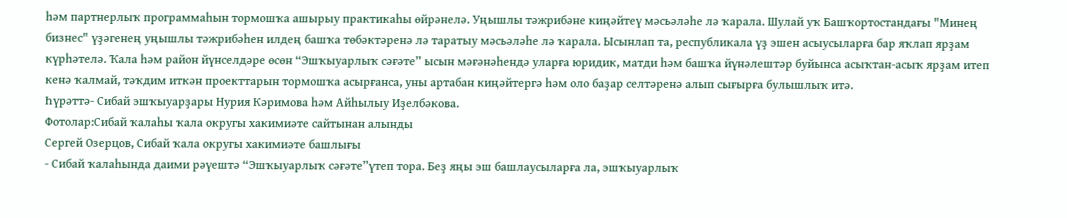һәм партнерлыҡ программаһын тормошҡа ашырыу практикаһы өйрәнелә. Уңышлы тәжрибәне киңәйтеү мәсьәләһе лә ҡарала. Шулай уҡ Башҡортостандағы "Минең бизнес" үҙәгенең уңышлы тәжрибәһен илдең башҡа төбәктәренә лә таратыу мәсьәләһе лә ҡарала. Ысынлап та, республикала үҙ эшен асыусыларға бар яҡлап ярҙам күрһәтелә. Ҡала һәм район йүнселдәре өсөн “Эшҡыуарлыҡ сәғәте” ысын мәғәнәһендә уларға юридик, матди һәм башҡа йүнәлештәр буйынса асыҡтан-асыҡ ярҙам итеп кенә ҡалмай, тәҡдим иткән проекттарын тормошҡа асырғанса, уны артабан киңәйтергә һәм оло баҙар селтәренә алып сығырға булышлыҡ итә.
Һүрәттә- Сибай эшҡыуарҙары Нурия Кәримова һәм Айһылыу Иҙелбәкова.
Фотолар:Сибай ҡалаһы ҡала округы хакимиәте сайтынан алынды
Сергей Озерцов, Сибай ҡала округы хакимиәте башлығы
- Сибай ҡалаһында даими рәүештә “Эшҡыуарлыҡ сәғәте”үтеп тора. Беҙ яңы эш башлаусыларға ла, эшҡыуарлыҡ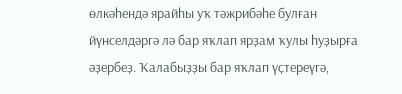өлкәһендә ярайһы уҡ тәжрибәһе булған йүнселдәргә лә бар яҡлап ярҙам ҡулы һуҙырға әҙербеҙ. Ҡалабыҙҙы бар яҡлап үҫтереүгә,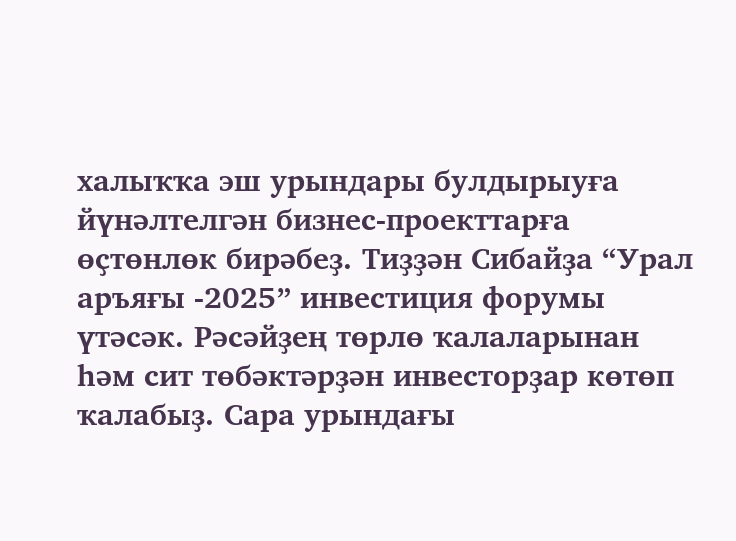халыҡҡа эш урындары булдырыуға йүнәлтелгән бизнес-проекттарға өҫтөнлөк бирәбеҙ. Тиҙҙән Сибайҙа “Урал аръяғы -2025” инвестиция форумы үтәсәк. Рәсәйҙең төрлө ҡалаларынан һәм сит төбәктәрҙән инвесторҙар көтөп ҡалабыҙ. Сара урындағы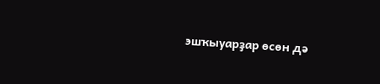эшҡыуарҙар өсөн дә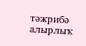тәжрибә алырлыҡ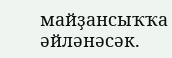майҙансыҡҡа әйләнәсәк.